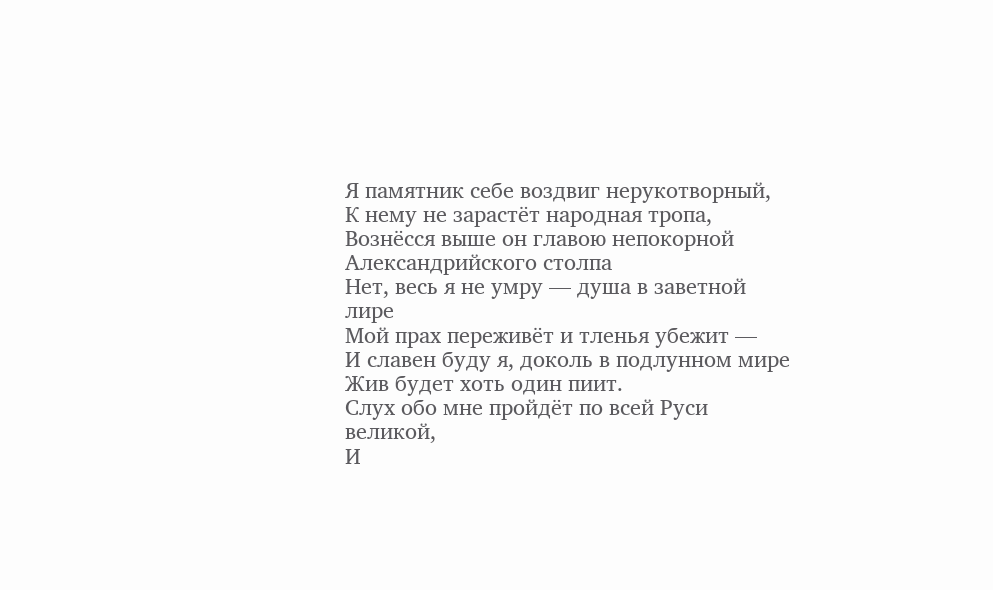Я памятник себе воздвиг нерукотворный,
К нему не зарастёт народная тропа,
Вознёсся выше он главою непокорной
Александрийского столпа
Нет, весь я не умру — душа в заветной лире
Мой прах переживёт и тлeнья убежит —
И славен буду я, доколь в подлунном мире
Жив будет хоть один пиит.
Слух обо мне пройдёт по всей Руси великой,
И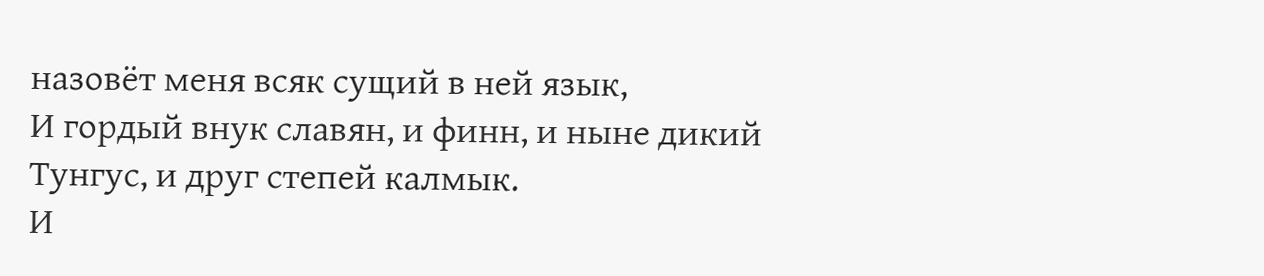назовёт меня всяк сущий в ней язык,
И гордый внук славян, и финн, и ныне дикий
Тунгус, и друг степей калмык.
И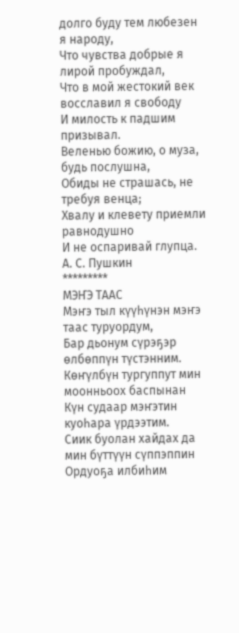долго буду тем любезен я народу,
Что чувства добрые я лирой пробуждал,
Что в мой жестокий век восславил я свободу
И милость к падшим призывал.
Веленью бoжию, о муза, будь послушна,
Обиды не страшась, не требуя венца;
Хвалу и клевету приeмли равнодушно
И не оспаривай глупца.
А. С. Пушкин
*********
МЭҤЭ ТААС
Мэҥэ тыл күүһүнэн мэҥэ таас туруордум,
Бар дьонум сүрэҕэр өлбөппүн түстэнним.
Көҥүлбүн тургуппут мин моонньоох баспынан
Күн судаар мэҥэтин куоһара үрдээтим.
Сиик буолан хайдах да мин бүттүүн сүппэппин
Ордуоҕа илбиһим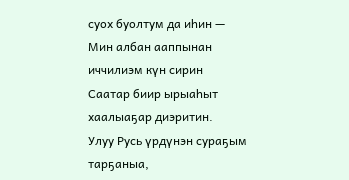суох буолтум да иһин —
Мин албан ааппынан иччилиэм күн сирин
Саатар биир ырыаһыт хаалыаҕар диэритин.
Улуу Русь үрдүнэн сураҕым тарҕаныа,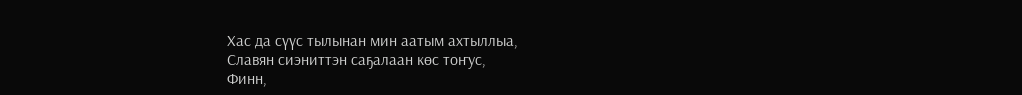Хас да сүүс тылынан мин аатым ахтыллыа,
Славян сиэниттэн саҕалаан көс тоҥус,
Финн,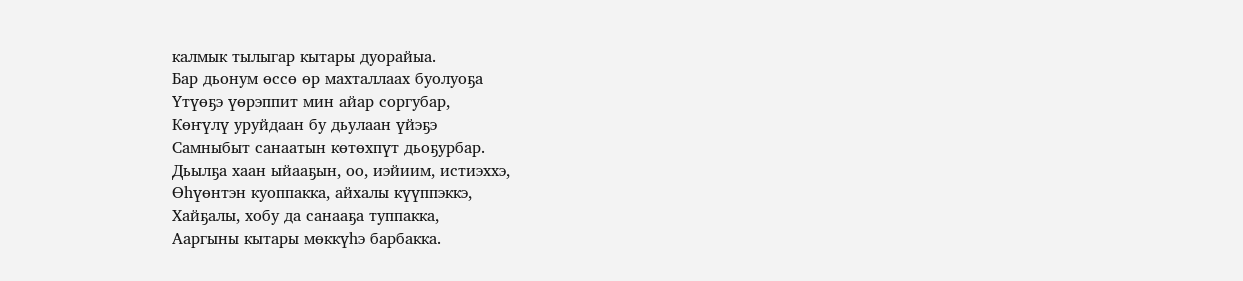калмык тылыгар кытары дуорайыа.
Бар дьонум өссө өр махталлаах буолуоҕа
Үтүөҕэ үөрэппит мин айар соргубар,
Көҥүлү уруйдаан бу дьулаан үйэҕэ
Самныбыт санаатын көтөхпүт дьоҕурбар.
Дьылҕа хаан ыйааҕын, оо, иэйиим, истиэххэ,
Өһүөнтэн куоппакка, айхалы күүппэккэ,
Хайҕалы, хобу да санааҕа туппакка,
Ааргыны кытары мөккүһэ барбакка.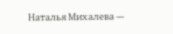Наталья Михалева —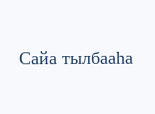Сайа тылбааһа